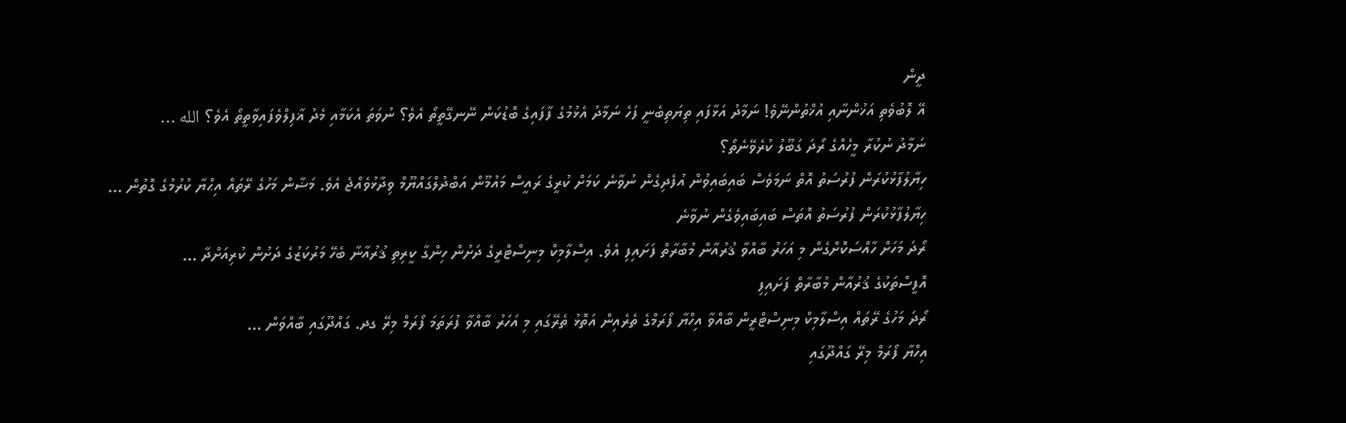ދީން
އޭ ލޮބުވެތި އަޚުންނާއި އުޚްތުންނޭވެ! ނަމާދު އަޅާފައި ތިޔަތިބެނީ ފަހެ ނަމާދު އެޅުމުގެ ފާފައިގެ ބޮޑުކަން ނޭނގޭތީތޯ އެވެ؟ ނުވަތަ އެކަމާއި މެދު ޣާފިލްވެފައިވާތީތޯ އެވެ؟ الله …
ނަމާދު ނުކުރާ މީހެއްގެ ރޯދަ ގަބޫލު ކުރެވޭނެތޯ؟
ހިޔާލުފާޅުކުރަން ފުރުސަތު އޮތް ނަމަވެސް ބައިބައިވުން އުފެދިގެން ނުވާނެ ކަމަށް ކުރީގެ ރައީސް މައުމޫން އަބްދުލްގައްޔޫމް ވިދާޅުވެއްޖެ އެވެ. މަޟާން މަހުގެ ރޭތައް އިޙްޔާ ކުރުމުގެ ގޮތުން …
ހިޔާލުފާޅުކުރަން ފުރުސަތު އޮތަސް ބައިބައިވެގެން ނުވާނެ
ރޯދަ މަހަށް ހާއްސަކޮށްގެން މި އަހަރު ބާއްވާ ޤުރުއާން މުބާރާތް ފަށައިފި އެވެ. އިސްލާމިކް މިނިސްޓްރީގެ ދަށުން ހިންގާ ކީރިތި ޤުރުއާނާ ބެހޭ މަރުކަޒުގެ ދަށުން ކުރިއަށްދާ …
އޮފީސްތަކުގެ ޤުރުއާން މުބާރާތް ފަށައިފި
ރޯދަ މަހުގެ ރޭތައް އިސްލާމިކް މިނިސްޓްރީން ބާއްވާ އިހްޔާ ފޯރަމްގެ ތެރެއިން އަތޮޅު ތެރޭގައި މި އަހަރު ބާއްވާ ފުރަތަމަ ފޯރަމް މިރޭ ގދ. ގައްދޫގައި ބާއްވަން …
އިހްޔާ ފޯރަމް މިރޭ ގައްދޫގައި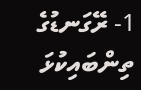1- ރޭގަނޑުގެ ތިންބައިކުޅަ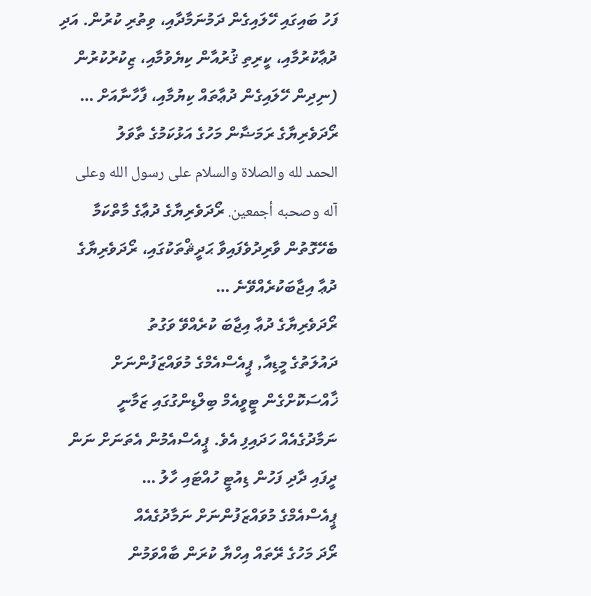ފަހު ބައިގައި ހޭލައިގެން ދަމުނަމާދާއި، ވިތުރި ކުރުން. އަދި ދުޢާކުރުމާއި، ކީރިތި ޤުރުއާން ކިޔެވުމާއި، ޒިކުރުކުރުން (ނިދިން ހޭލައިގެން ދުޢާތައް ކިޔުމާއި، ފާހާނާއަށް …
ރޯދަވެރިޔާގެ ރަމަޟާން މަހުގެ އަޅުކަމުގެ ތާވަލު
الحمد لله والصلاة والسلام على رسول الله وعلى آله وصحبه أجمعين. ރޯދަވެރިޔާގެ ދުޢާގެ މާތްކަމާ ބެހޭގޮތުން ވާރިދުވެފައިވާ ޙަދީޘްތަކުގައި، ރޯދަވެރިޔާގެ ދުޢާ އިޖާބަކުރެއްވޭނެ …
ރޯދަވެރިޔާގެ ދުޢާ އިޖާބަ ކުރެއްވޭ ވަގުތު
ދައުލަތުގެ މީޑިއާ, ޕީއެސްއެމްގެ މުވައްޒަފުންނަށް ޚާއްސަކޮށްގެން ޓީވީއެމް ބިލްޑިންގުގައި ޒަމާނީ ނަމާދުގެއެއް ހަދައިފި އެވެ. ޕީއެސްއެމުން އެތަނަށް ނަން ދީފައި ދާދި ފަހުން ޑިއުޓީ ހުއްޓައި ހާލު …
ޕީއެސްއެމްގެ މުވައްޒަފުންނަށް ނަމާދުގެއެއް
ރޯދަ މަހުގެ ރޭތައް އިހްޔާ ކުރަން ބާއްވަމުން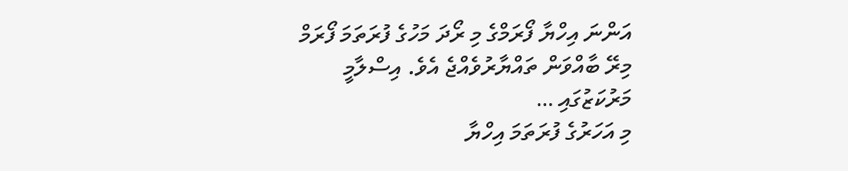އަންނަ އިހްޔާ ފޯރަމްގެ މި ރޯދަ މަހުގެ ފުރަތަމަ ފޯރަމް މިރޭ ބާއްވަން ތައްޔާރުވެއްޖެ އެވެ. އިސްލާމީ މަރުކަޒުގައި …
މި އަހަރުގެ ފުރަތަމަ އިހްޔާ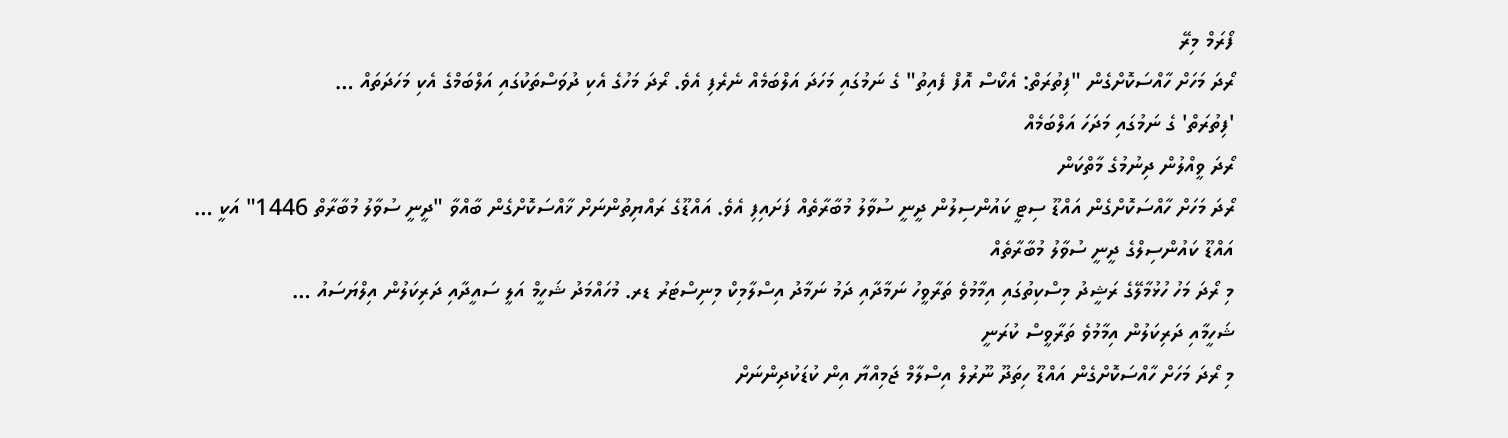ފޯރަމް މިރޭ
ރޯދަ މަހަށް ހާއްސަކޮށްގެން "ފިތުރަތް: އެކޯސް އޮފް ފެއިތު" ގެ ނަމުގައި މަހަދަ އަލްބަމެއް ނެރެފި އެވެ. ރޯދަ މަހުގެ އެކި ދުވަސްތަކުގައި އަލްބަމްގެ އެކި މަހަދަތައް …
'ފިތުރަތް' ގެ ނަމުގައި މަދަހަ އަލްބަމެއް
ރޯދަ ވީއްލުން ދިނުމުގެ މާތްކަން
ރޯދަ މަހަށް ހާއްސަކޮށްގެން އައްޑޫ ސިޓީ ކައުންސިލުން ދީނީ ސުވާލު މުބާރާތެއް ފަށައިފި އެވެ. އައްޑޫގެ ރައްޔިތުންނަށް ޚާއްސަކޮށްގެން ބާއްވާ "ދީނީ ސުވާލު މުބާރާތް 1446" އަކީ …
އައްޑޫ ކައުންސިލްގެ ދީނީ ސުވާލު މުބާރާތެއް
މި ރޯދަ މަހު ހުޅުމާލޭގެ ރަޝީދު މިސްކިތުގައި އިމާމުވެ ތަރާވީހު ނަމާދާއި ދަމު ނަމާދު އިސްލާމިކް މިނިސްޓަރު ޑރ. މުހައްމަދު ޝަހީމް އަލީ ސައީދާއި ދަރިކަލުން އިލްޔަސައު …
ޝަހީމާއި ދަރިކަލުން އިމާމުވެ ތަރާވީސް ކުރަނީ
މި ރޯދަ މަހަށް ހާއްސަކޮށްގެން އައްޑޫ ހިތަދޫ ނޫރުލް އިސްލާމް ޖަމިއްޔާ އިން ކުޑަކުދިންނަށް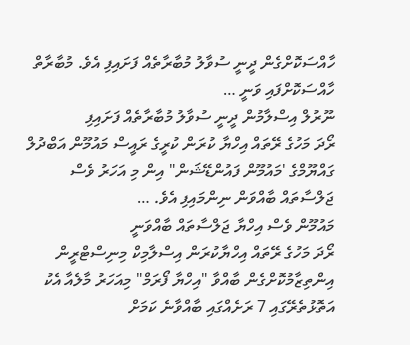ހާއްސަކޮށްގެން ދީނީ ސުވާލު މުބާރާތެއް ފަށައިފި އެވެ. މުބާރާތް ހާއްސަކޮށްފައި ވަނީ …
ނޫރުލް އިސްލާމުން ދީނީ ސުވާލު މުބާރާތެއް ފަށައިފި
ރޯދަ މަހުގެ ރޭތައް އިހްޔާ ކުރަން ކުރީގެ ރައީސް މައުމޫން އަބްދުލް ގައްޔޫމްގެ 'މައުމޫން ފައުންޑޭޝަން" އިން މި އަހަރު ވެސް ޖަލްސާތައް ބާއްވަން ނިންމައިފި އެވެ. …
މައުމޫން ވެސް އިހްޔާ ޖަލްސާތައް ބާއްވަނީ
ރޯދަ މަހުގެ ރޭތައް އިހްޔާކުރަން އިސްލާމިކް މިނިސްޓްރީން އިންތިޒާމުކޮށްގެން ބާއްވާ "އިހްޔާ ފޯރަމް" މިއަހަރު މާލެއާ އެކު އަތޮޅުތެރޭގައި 7 ރަށެއްގައި ބާއްވާނެ ކަމަށް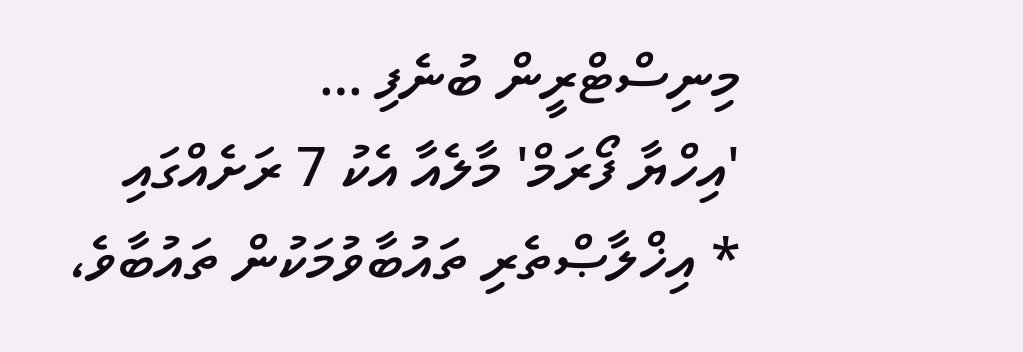މިނިސްޓްރީން ބުނެފި …
'އިހްޔާ ފޯރަމް' މާލެއާ އެކު 7 ރަށެއްގައި
* އިޚްލާޞްތެރި ތައުބާވުމަކުން ތައުބާވެ،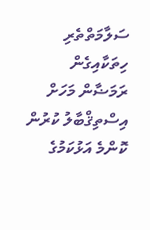ސަލާމަތްތެރި ހިތަކާއިގެން ރަމަޟާން މަހަށް އިސްތިޤްބާލު ކުރުން ކޮންމެ އަޅުކަމުގެ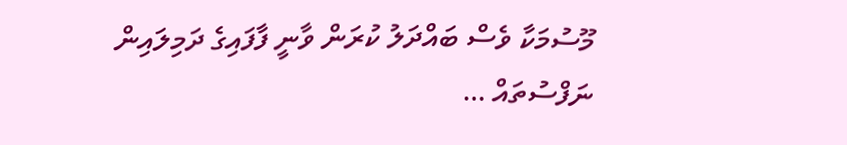މޫސުމަކާ ވެސް ބައްދަލު ކުރަން ވާނީ ފާފައިގެ ދަމިލައިން ނަފްސުތައް …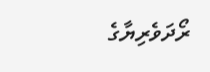ރޯދަވެރިޔާގެ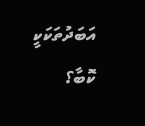އަބަދުތަކަކީ ކޮބާ؟